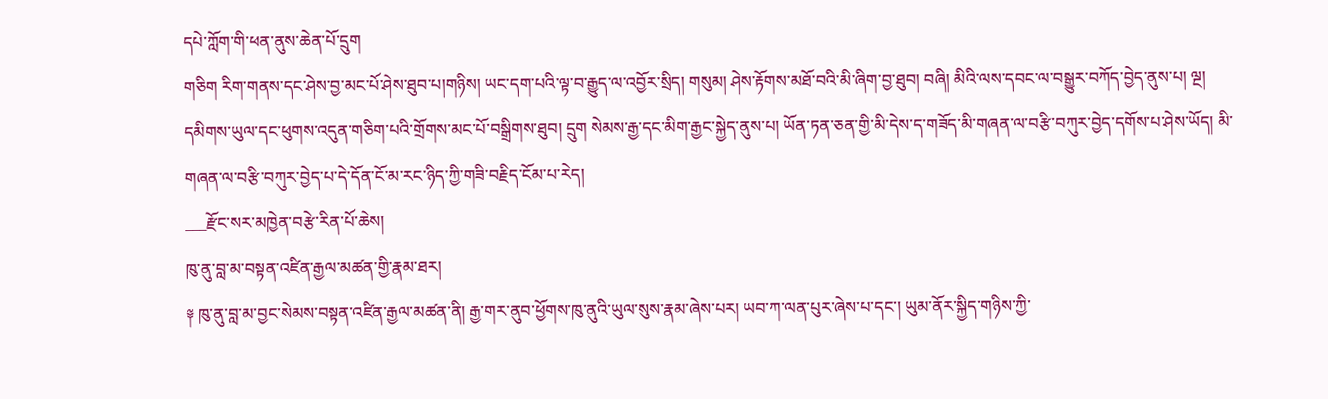དཔེ་ཀློག་གི་ཕན་ནུས་ཆེན་པོ་དྲུག
གཅིག རིག་གནས་དང་ཤེས་བྱ་མང་པོ་ཤེས་ཐུབ་པ།གཉིས། ཡང་དག་པའི་ལྟ་བ་རྒྱུད་ལ་འབྱོར་སྲིད། གསུམ། ཤེས་རྟོགས་མཐོ་བའི་མི་ཞིག་བྱ་ཐུབ། བཞི། མིའི་ལས་དབང་ལ་བསྒྱུར་བཀོད་བྱེད་ནུས་པ། ལྔ། དམིགས་ཡུལ་དང་ཕུགས་འདུན་གཅིག་པའི་གྲོགས་མང་པོ་བསྒྲིགས་ཐུབ། དྲུག སེམས་རྒྱ་དང་མིག་རྒྱང་སྐྱེད་ནུས་པ། ཡོན་ཏན་ཅན་གྱི་མི་དེས་ད་གཟོད་མི་གཞན་ལ་བརྩི་བཀུར་བྱེད་དགོས་པ་ཤེས་ཡོད། མི་གཞན་ལ་བརྩི་བཀུར་བྱེད་པ་དེ་དོན་ངོ་མ་རང་ཉིད་ཀྱི་གཟི་བརྗིད་ངོམ་པ་རེད།
___རྫོང་སར་མཁྱེན་བརྩེ་རིན་པོ་ཆེས།
ཁུ་ནུ་བླ་མ་བསྟན་འཛིན་རྒྱལ་མཚན་གྱི་རྣམ་ཐར།
༈ ཁུ་ནུ་བླ་མ་བྱང་སེམས་བསྟན་འཛིན་རྒྱལ་མཚན་ནི། རྒྱ་གར་ནུབ་ཕྱོགས་ཁུ་ནུའི་ཡུལ་སུས་རྣམ་ཞེས་པར། ཡབ་ཀ་ལན་པུར་ཞེས་པ་དང་། ཡུམ་ནོར་སྐྱིད་གཉིས་ཀྱི་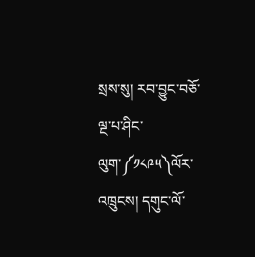སྲས་སུ། རབ་བྱུང་བཅོ་ལྔ་པ་ཤིང་ལུག་༼༡༨༩༥༽ལོར་འཁྲུངས། དགུང་ལོ་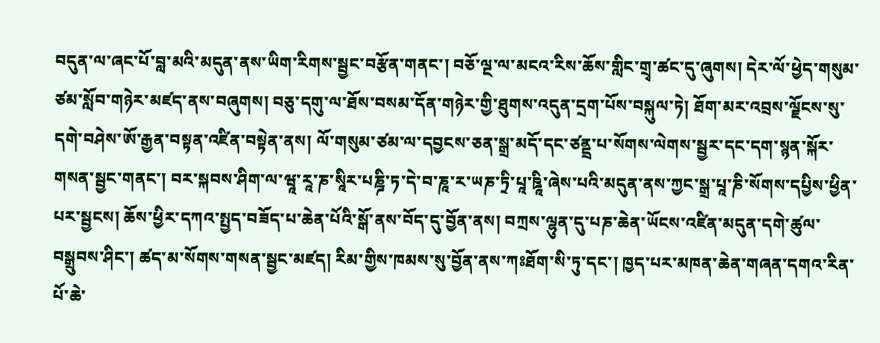བདུན་ལ་ཞང་པོ་བླ་མའི་མདུན་ནས་ཡིག་རིགས་སྦྱང་བརྩོན་གནང་། བཅོ་ལྔ་ལ་མངའ་རིས་ཆོས་གླིང་གྲྭ་ཚང་དུ་ཞུགས། དེར་ལོ་ཕྱེད་གསུམ་ཙམ་སློབ་གཉེར་མཛད་ནས་བཞུགས། བཅུ་དགུ་ལ་ཐོས་བསམ་དོན་གཉེར་གྱི་ཐུགས་འདུན་དྲག་པོས་བསྐུལ་ཏེ། ཐོག་མར་འབྲས་ལྗོངས་སུ་དགེ་བཤེས་ཨོ་རྒྱན་བསྟན་འཛིན་བསྟེན་ནས། ལོ་གསུམ་ཙམ་ལ་དབྱངས་ཅན་སྒྲ་མདོ་དང་ཙནྡྲ་པ་སོགས་ལེགས་སྦྱར་དང་དག་སྙན་སྐོར་གསན་སྦྱང་གནང་། བར་སྐབས་ཤིག་ལ་ཝཱ་རཱ་ཎ་སཱིར་པཎྜི་ཏ་དེ་བ་ཎཱ་ར་ཡཎ་ཏྲི་པཱ་ཋཱི་ཞེས་པའི་མདུན་ནས་ཀྱང་སྒྲ་པཱ་ཎི་སོགས་དཔྱིས་ཕྱིན་པར་སྦྱངས། ཆོས་ཕྱིར་དཀའ་སྤྱད་བཟོད་པ་ཆེན་པོའི་སྒོ་ནས་བོད་དུ་བྱོན་ནས། བཀྲས་ལྷུན་དུ་པཎ་ཆེན་ཡོངས་འཛིན་མདུན་དགེ་ཚུལ་བསྒྲུབས་ཤིང་། ཚད་མ་སོགས་གསན་སྦྱང་མཛད། རིམ་གྱིས་ཁམས་སུ་བྱོན་ནས་ཀཿཐོག་སི་ཏུ་དང་། ཁྱད་པར་མཁན་ཆེན་གཞན་དགའ་རིན་པོ་ཆེ་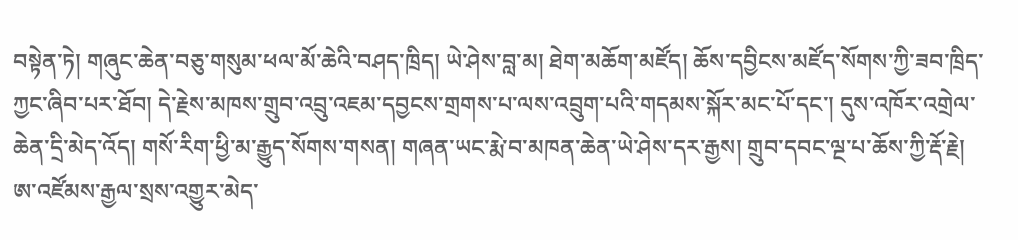བསྟེན་ཏེ། གཞུང་ཆེན་བཅུ་གསུམ་ཕལ་མོ་ཆེའི་བཤད་ཁྲིད། ཡེ་ཤེས་བླ་མ། ཐེག་མཆོག་མཛོད། ཆོས་དབྱིངས་མཛོད་སོགས་ཀྱི་ཟབ་ཁྲིད་ཀྱང་ཞིབ་པར་ཐོབ། དེ་རྗེས་མཁས་གྲུབ་འབྲུ་འཇམ་དབྱངས་གྲགས་པ་ལས་འབྲུག་པའི་གདམས་སྐོར་མང་པོ་དང་། དུས་འཁོར་འགྲེལ་ཆེན་དྲི་མེད་འོད། གསོ་རིག་ཕྱི་མ་རྒྱུད་སོགས་གསན། གཞན་ཡང་རྨེ་བ་མཁན་ཆེན་ཡེ་ཤེས་དར་རྒྱས། གྲུབ་དབང་ལྔ་པ་ཆོས་ཀྱི་རྡོ་རྗེ། ཨ་འཛོམས་རྒྱལ་སྲས་འགྱུར་མེད་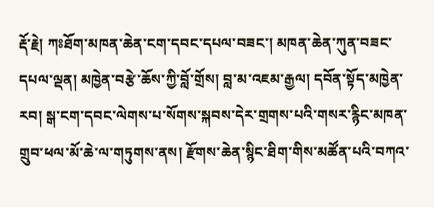རྡོ་རྗེ། ཀཿཐོག་མཁན་ཆེན་ངག་དབང་དཔལ་བཟང་། མཁན་ཆེན་ཀུན་བཟང་དཔལ་ལྡན། མཁྱེན་བརྩེ་ཆོས་ཀྱི་བློ་གྲོས། བླ་མ་འཇམ་རྒྱལ། དབོན་སྟོད་མཁྱེན་རབ། སྒ་ངག་དབང་ལེགས་པ་སོགས་སྐབས་དེར་གྲགས་པའི་གསར་རྙིང་མཁན་གྲུབ་ཕལ་མོ་ཆེ་ལ་གཏུགས་ནས། རྫོགས་ཆེན་སྙིང་ཐིག་གིས་མཚོན་པའི་བཀའ་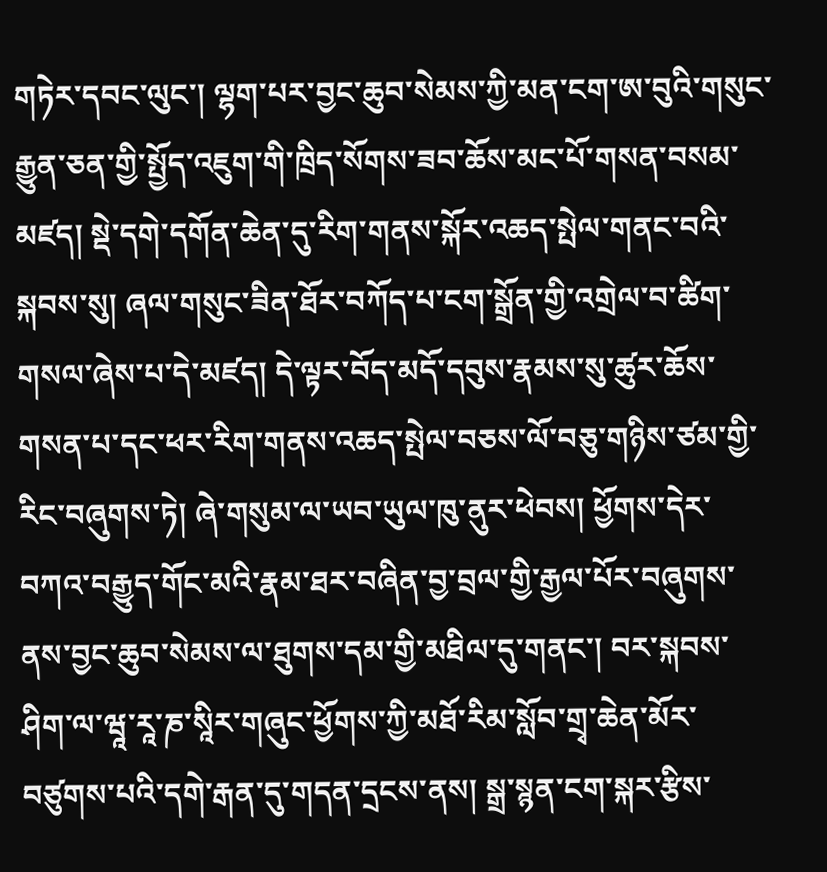གཏེར་དབང་ལུང་། ལྷག་པར་བྱང་ཆུབ་སེམས་ཀྱི་མན་ངག་ཨ་བུའི་གསུང་རྒྱུན་ཅན་གྱི་སྤྱོད་འཇུག་གི་ཁྲིད་སོགས་ཟབ་ཆོས་མང་པོ་གསན་བསམ་མཛད། སྡེ་དགེ་དགོན་ཆེན་དུ་རིག་གནས་སྐོར་འཆད་སྤེལ་གནང་བའི་སྐབས་སུ། ཞལ་གསུང་ཟིན་ཐོར་བཀོད་པ་ངག་སྒྲོན་གྱི་འགྲེལ་བ་ཚིག་གསལ་ཞེས་པ་དེ་མཛད། དེ་ལྟར་བོད་མདོ་དབུས་རྣམས་སུ་ཚུར་ཆོས་གསན་པ་དང་ཕར་རིག་གནས་འཆད་སྤེལ་བཅས་ལོ་བཅུ་གཉིས་ཙམ་གྱི་རིང་བཞུགས་ཏེ། ཞེ་གསུམ་ལ་ཡབ་ཡུལ་ཁུ་ནུར་ཕེབས། ཕྱོགས་དེར་བཀའ་བརྒྱུད་གོང་མའི་རྣམ་ཐར་བཞིན་བྱ་བྲལ་གྱི་རྒྱལ་པོར་བཞུགས་ནས་བྱང་ཆུབ་སེམས་ལ་ཐུགས་དམ་གྱི་མཐིལ་དུ་གནང་། བར་སྐབས་ཤིག་ལ་ཝཱ་རཱ་ཎ་སཱིར་གཞུང་ཕྱོགས་ཀྱི་མཐོ་རིམ་སློབ་གྲྭ་ཆེན་མོར་བཙུགས་པའི་དགེ་རྒན་དུ་གདན་དྲངས་ནས། སྒྲ་སྙན་ངག་སྐར་རྩིས་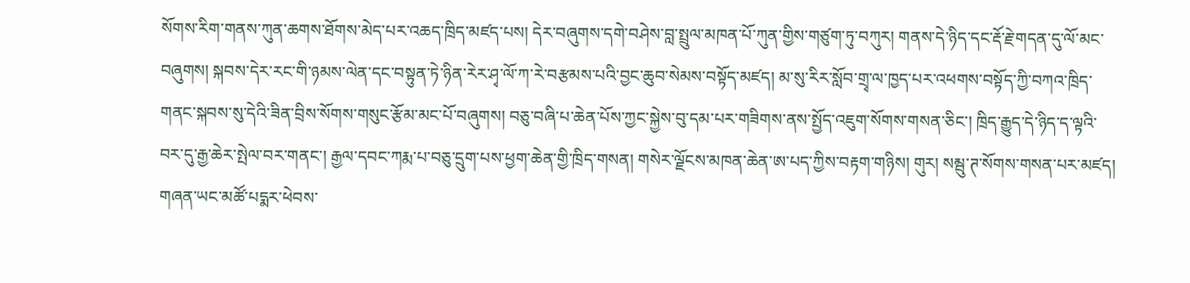སོགས་རིག་གནས་ཀུན་ཆགས་ཐོགས་མེད་པར་འཆད་ཁྲིད་མཛད་པས། དེར་བཞུགས་དགེ་བཤེས་བླ་སྤྲུལ་མཁན་པོ་ཀུན་གྱིས་གཙུག་ཏུ་བཀུར། གནས་དེ་ཉིད་དང་རྡོ་རྗེ་གདན་དུ་ལོ་མང་བཞུགས། སྐབས་དེར་རང་གི་ཉམས་ལེན་དང་བསྟུན་ཏེ་ཉིན་རེར་ཤྭ་ལོ་ཀ་རེ་བརྩམས་པའི་བྱང་ཆུབ་སེམས་བསྟོད་མཛད། མ་སུ་རིར་སློབ་གྲྭ་ལ་ཁྱད་པར་འཕགས་བསྟོད་ཀྱི་བཀའ་ཁྲིད་གནང་སྐབས་སུ་དེའི་ཟིན་བྲིས་སོགས་གསུང་རྩོམ་མང་པོ་བཞུགས། བཅུ་བཞི་པ་ཆེན་པོས་ཀྱང་སྐྱེས་བུ་དམ་པར་གཟིགས་ནས་སྤྱོད་འཇུག་སོགས་གསན་ཅིང་། ཁྲིད་རྒྱུད་དེ་ཉིད་ད་ལྟའི་བར་དུ་རྒྱ་ཆེར་སྤེལ་བར་གནང་། རྒྱལ་དབང་ཀརྨ་པ་བཅུ་དྲུག་པས་ཕྱག་ཆེན་གྱི་ཁྲིད་གསན། གསེར་ལྗོངས་མཁན་ཆེན་ཨ་པད་ཀྱིས་བརྟག་གཉིས། གུར། སམྦུ་ཊ་སོགས་གསན་པར་མཛད། གཞན་ཡང་མཚོ་པདྨར་ཕེབས་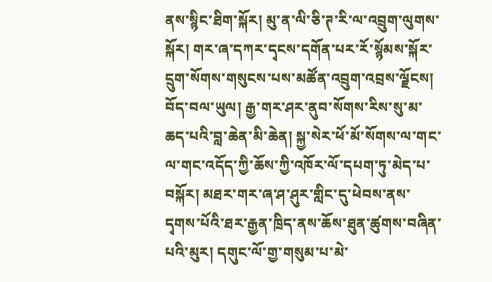ནས་སྙིང་ཐིག་སྐོར། མུ་ན་ལི་ཅི་ཊ་རི་ལ་འབྲུག་ལུགས་སྐོར། གར་ཞ་དཀར་དྭངས་དགོན་པར་རོ་སྙོམས་སྐོར་དྲུག་སོགས་གསུངས་པས་མཚོན་འབྲུག་འབྲས་ལྗོངས། བོད་བལ་ཡུལ། རྒྱ་གར་ཤར་ནུབ་སོགས་རིས་སུ་མ་ཆད་པའི་བླ་ཆེན་མི་ཆེན། སྐྱ་སེར་ཕོ་མོ་སོགས་ལ་གང་ལ་གང་འདོད་ཀྱི་ཆོས་ཀྱི་འཁོར་ལོ་དཔག་ཏུ་མེད་པ་བསྐོར། མཐར་གར་ཞ་ཤ་ཤུར་གླིང་དུ་ཕེབས་ནས་དྭགས་པོའི་ཐར་རྒྱན་ཁྲིད་ནས་ཆོས་ཐུན་ཚུགས་བཞིན་པའི་མུར། དགུང་ལོ་གྱ་གསུམ་པ་མེ་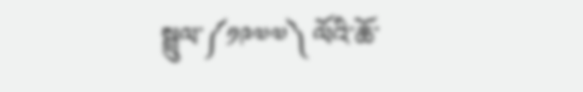སྦྲུལ་༼༡༩༧༧༽ ལོའི་ཆོ་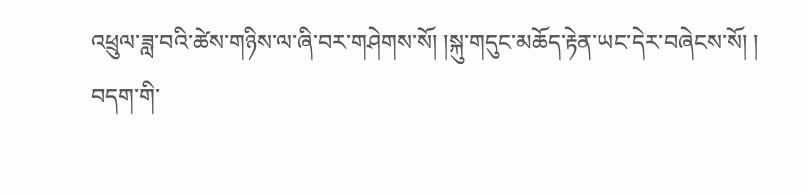འཕྲུལ་ཟླ་བའི་ཚེས་གཉིས་ལ་ཞི་བར་གཤེགས་སོ། །སྐུ་གདུང་མཆོད་རྟེན་ཡང་དེར་བཞེངས་སོ། །
བདག་གི་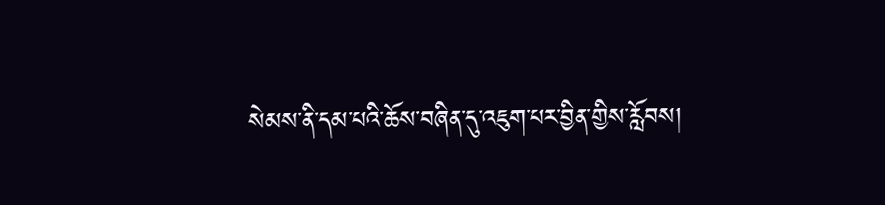སེམས་ནི་དམ་པའི་ཆོས་བཞིན་དུ་འཇུག་པར་བྱིན་གྱིས་རློབས།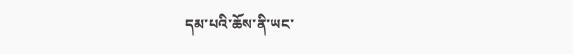དམ་པའི་ཆོས་ནི་ཡང་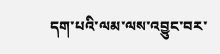དག་པའི་ལམ་ལས་འབྱུང་བར་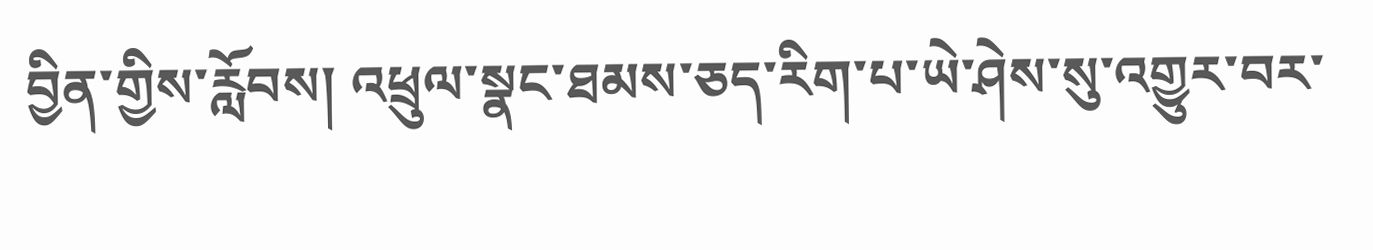བྱིན་གྱིས་རློབས། འཕྲུལ་སྣང་ཐམས་ཅད་རིག་པ་ཡེ་ཤེས་སུ་འགྱུར་བར་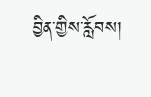བྱིན་གྱིས་རློབས།